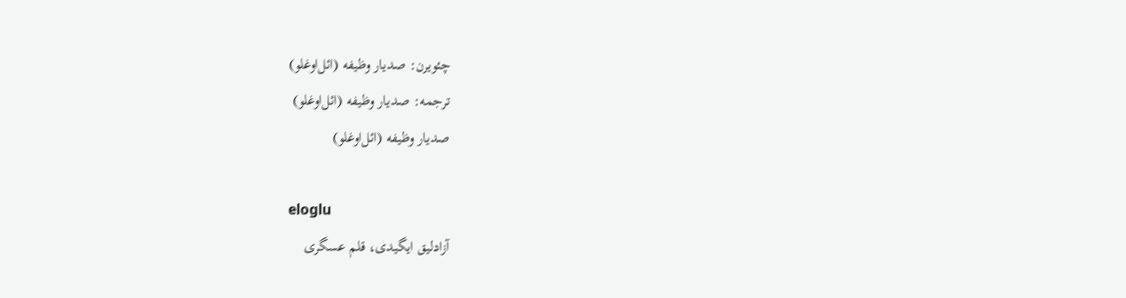چئویرن: صدیار وظیفه (ائل‌اوغلو)
ترجمه: صدیار وظیفه (ائل‌اوغلو)
صدیار وظیفه (ائل‌اوغلو)

eloglu
آزادلیق ایگیدی، قلم عسگری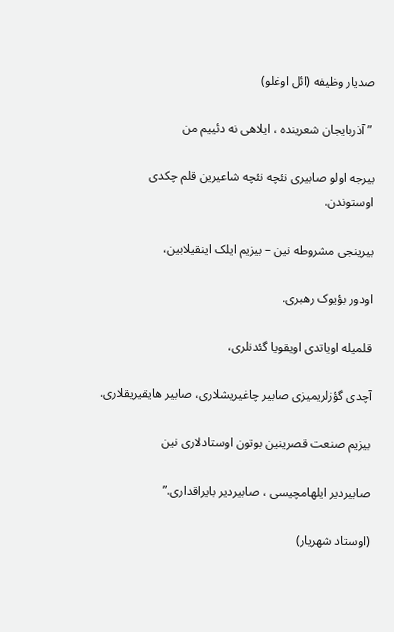صدیار وظیفه (ائل اوغلو)

 ” آذربایجان شعرینده ، ایلاهی نه دئییم من

بیرجه اولو صابیری نئچه نئچه شاعیرین قلم چکدی اوستوندن.

بیرینجی مشروطه نین – بیزیم ایلک اینقیلابین،

اودور بؤیوک رهبری.

قلمیله اویاتدی اویقویا گئدنلری،

آچدی گؤزلریمیزی صابیر چاغیریشلاری، صابیر هایقیریقلاری.

بیزیم صنعت قصرینین بوتون اوستادلاری نین

صابیردیر ایلهامچیسی ، صابیردیر بایراقداری.”

(اوستاد شهریار)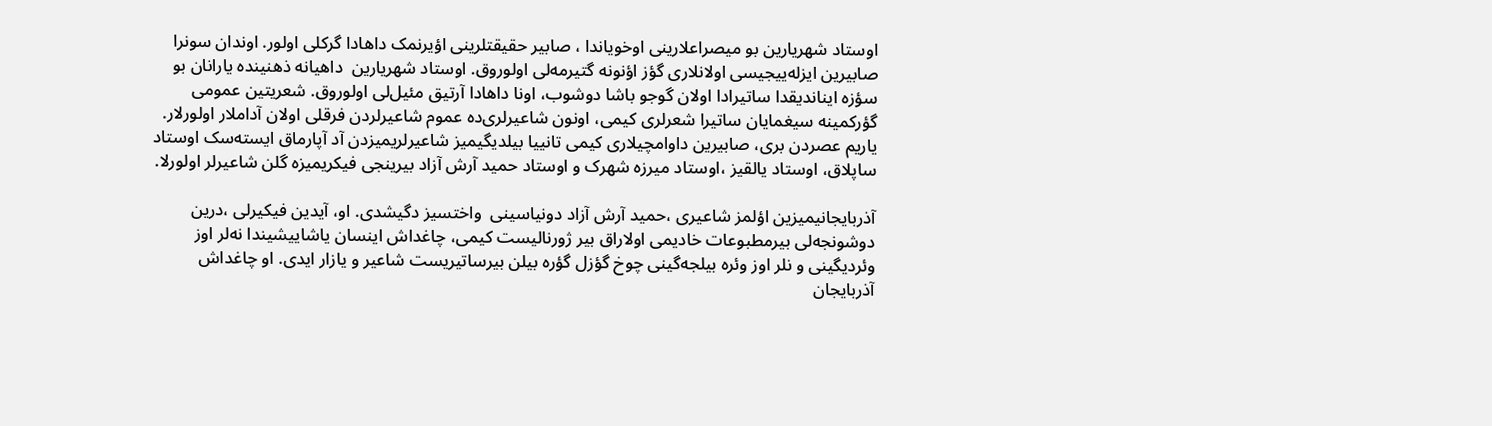اوستاد شهریارین بو میصراعلارینی اوخویاندا ، صابیر حقیقتلرینی اؤیرنمک داهادا گرکلی اولور. اوندان سونرا صابیرین ایزله‌ییجیسی اولانلاری گؤز اؤنونه گتیرمه‌لی اولوروق. اوستاد شهریارین  داهیانه ذهنینده یارانان بو سؤزه ایناندیقدا ساتیرادا اولان گوجو باشا دوشوب، اونا داهادا آرتیق مئیل‌لی اولوروق. شعریتین عمومی گؤرکمینه سیغمایان ساتیرا شعرلری کیمی، اونون شاعیرلری‌ده عموم شاعیرلردن فرقلی اولان آداملار اولورلار. یاریم عصردن بری، صابیرین داوامچیلاری کیمی تانییا بیلدیگیمیز شاعیرلریمیزدن آد آپارماق ایسته‌سک اوستاد ساپلاق، اوستاد یالقیز ،اوستاد میرزه شهرک و اوستاد حمید آرش آزاد بیرینجی فیکریمیزه گلن شاعیرلر اولورلا.

آذربایجانیمیزین اؤلمز شاعیری ،حمید آرش آزاد دونیاسینی  واختسیز دگیشدی. او، آیدین فیکیرلی ،درین دوشونجه‌لی بیرمطبوعات خادیمی اولاراق بیر ژورنالیست کیمی، چاغداش اینسان یاشاییشیندا نه‌لر اوز وئردیگینی و نلر اوز وئره بیلجه‌گینی چوخ گؤزل گؤره بیلن بیرساتیریست شاعیر و یازار ایدی. او چاغداش آذربایجان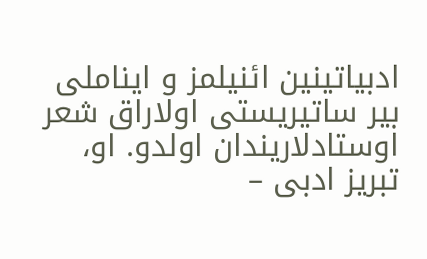ادبیاتینین ائنیلمز و ایناملی بیر ساتیریستی اولاراق شعر اوستادلاریندان اولدو. او، تبریز ادبی –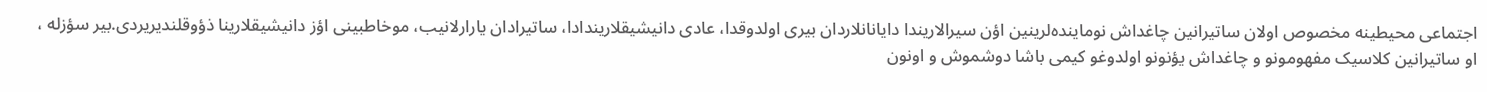اجتماعی محیطینه مخصوص اولان ساتیرانین چاغداش نوماینده‌لرینین اؤن سیرالاریندا دایانانلاردان بیری اولدوقدا، عادی دانیشیقلاریندادا، ساتیرادان یارارلانیب، موخاطبینی اؤز دانیشیقلارینا ذؤوقلندیریردی.بیر سؤزله ، او ساتیرانین کلاسیک مفهومونو و چاغداش یؤنونو اولدوغو کیمی باشا دوشموش و اونون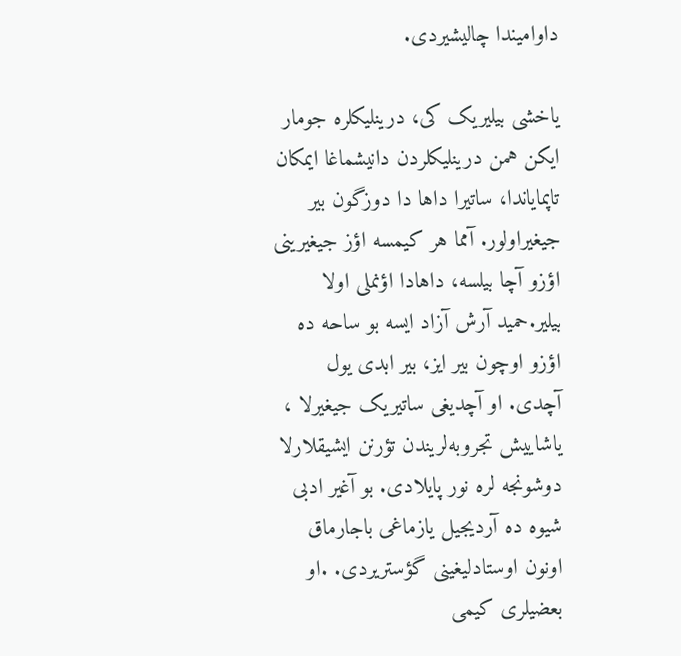داوامیندا چالیشیردی.

یاخشی بیلیریک کی، درینلیکلره جومار ایکن همن درینلیکلردن دانیشماغا ایمکان تاپمایاندا، ساتیرا داها دا دوزگون بیر جیغیراولور. آمما هر کیمسه اؤز جیغیرینی اؤزو آچا بیلسه، داهادا اؤنملی اولا بیلیر.حمید آرش آزاد ایسه بو ساحه ده  اؤزو اوچون بیر ایز، بیر ابدی یول آچدی. او آچدیغی ساتیریک جیغیرلا ، یاشاییش تجروبه‌لریندن تؤرنن ایشیقلارلا دوشونجه لره نور پایلادی. بو آغیر ادبی شیوه ده آردیجیل یازماغی باجارماق اونون اوستادلیغینی گؤستریردی. .او بعضیلری کیمی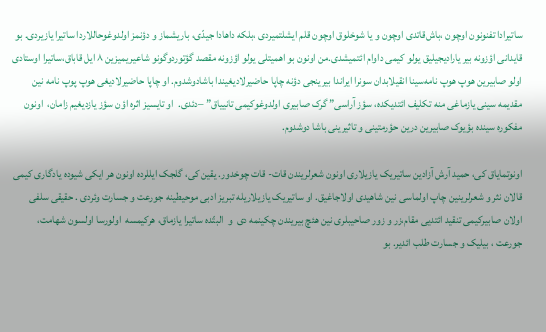ساتیرادا تفنونون اوچون ،باش‌قاتدی اوچون و یا شوخلوق اوچون قلم ایشلتمیردی ،بلکه داهادا جیدّی، باریشماز و دؤنمز اولدوغوحاللاردا ساتیرا یازیردی. بو قایدانی اؤزونه بیر یارادیجیلیق یولو کیمی داوام ائتمیشدی.من اونون بو اهمیتلی یولو اؤزونه مقصد گؤتوردوگونو شاعیریمیزین ۸ ایل قاباق،ساتیرا اوستادی اولو صابیرین هوپ هوپ نامه‌سینا انقیلابدان سونرا ایراندا بیرینجی دؤنه چاپا حاضیرلادیغیندا باشادوشدوم. او چاپا حاضیرلادیغی هوپ پوپ نامه نین مقدیمه سینی یازماغی منه تکلیف ائتدیکده، سؤز آراسی” گرک صابیری اولدوغوکیمی تانییاق” –دئدی.  او تایسیز اثره اؤن سؤز یازدیغیم زامان،  اونون مفکوره سینده بؤیوک صابیرین درین حؤرمتینی و تاثیرینی باشا دوشدوم.

اونوتمایاق کی، حمید آرش آزادین ساتیریک یازیلاری اونون شعرلریندن قات- قات چوخدور. یقین کی، گلجک ایللرده اونون هر ایکی شیوده یادگاری کیمی قالان نثر و شعرلرینین چاپ اولماسی نین شاهیدی اولاجاغیق. او ساتیریک یازیلاریله تبریز ادبی موحیطینه جورعت و جسارت وئردی . حقیقی سلفی اولان صابیرکیمی تنقید ائتدیی مقام،زر و زور صاحیبلری نین هئچ بیریندن چکینمه دی  و  البتّده ساتیرا یازماق، هرکیمسه  اولورسا اولسون شهامت، جورعت ، بیلیک و جسارت طلب ائدیر. بو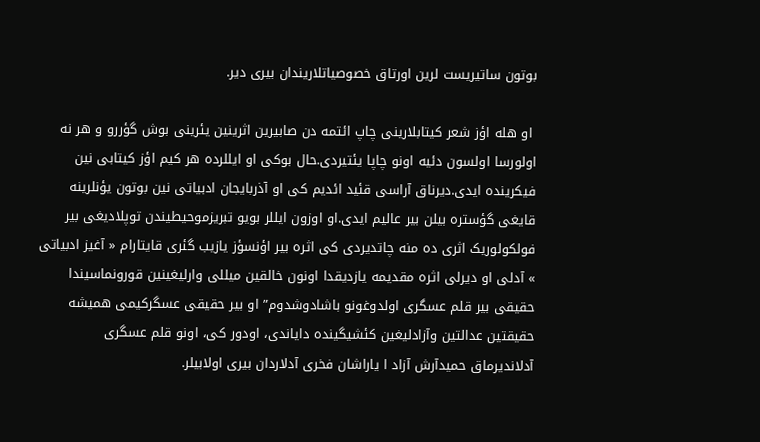بوتون ساتیریست لرین اورتاق خصوصیاتلاریندان بیری دیر.

 او هله اؤز شعر کیتابلارینی چاپ ائتمه دن صابیرین اثرینین یئرینی بوش گؤررو و هر نه اولورسا اولسون دئیه اونو چاپا یئتیردی.حال بوکی او ایللرده هر کیم اؤز کیتابی نین فیکرینده ایدی.دیرناق آراسی قئید ائدیم کی او آذربایجان ادبیاتی نین بوتون یؤنلرینه قایغی گؤستره بیلن بیر عالیم ایدی.او اوزون ایللر بویو تبریزموحیطیندن توپلادیغی بیر فولکولوریک اثری ده منه چاتدیردی کی اثره بیر اؤنسؤز یازیب گئری قایتارام « آغیز ادبیاتی » آدلی او دیرلی اثره مقدیمه یازدیقدا اونون خالقین میللی وارلیغینین قورونماسیندا حقیقی بیر قلم عسگری اولدوغونو باشادوشدوم” او بیر حقیقی عسگرکیمی همیشه حقیقتین عدالتین وآزادلیغین کئشیگینده دایاندی، اودور کی، اونو قلم عسگری آدلاندیرماق حمیدآرش آزاد ا یاراشان فخری آدلاردان بیری اولابیلر.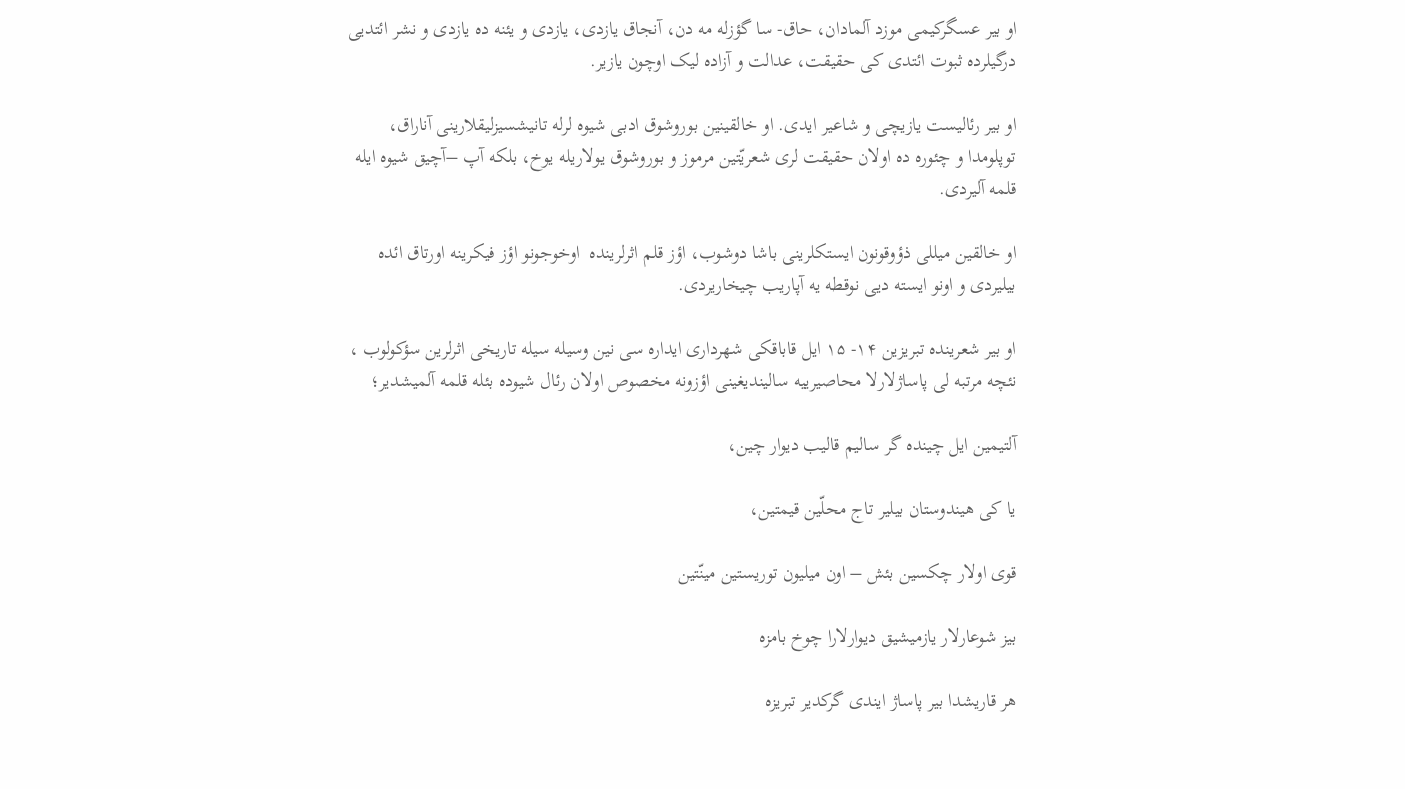او بیر عسگرکیمی موزد آلمادان، حاق- سا گؤزله مه دن، آنجاق یازدی، یازدی و یئنه ده یازدی و نشر ائتدیی درگیلرده ثبوت ائتدی کی حقیقت، عدالت و آزاده لیک اوچون یازیر.

او بیر رئالیست یازیچی و شاعیر ایدی. او خالقینین بوروشوق ادبی شیوه لرله تانیشسیزلیقلارینی آناراق، توپلومدا و چئوره ده اولان حقیقت لری شعریّتین مرموز و بوروشوق یولاریله یوخ، بلکه آپ –آچیق شیوه ایله قلمه آلیردی.

او خالقین میللی ذؤوقونون ایستکلرینی باشا دوشوب، اؤز قلم اثرلرینده  اوخوجونو اؤز فیکرینه اورتاق ائده بیلیردی و اونو ایسته دیی نوقطه یه آپاریب چیخاریردی.

او بیر شعرینده تبریزین ۱۴- ۱۵ ایل قاباقکی شهرداری ایداره سی نین وسیله سیله تاریخی اثرلرین سؤکولوب ، نئچه مرتبه لی پاساژلارلا محاصیرییه سالیندیغینی اؤزونه مخصوص اولان رئال شیوده بئله قلمه آلمیشدیر؛

آلتیمین ایل چینده گر سالیم قالیب دیوار چین،

یا کی هیندوستان بیلیر تاج محلّین قیمتین،

قوی اولار چکسین بئش – اون میلیون توریستین مینّتین

بیز شوعارلار یازمیشیق دیوارلارا چوخ بامزه

هر قاریشدا بیر پاساژ ایندی گرکدیر تبریزه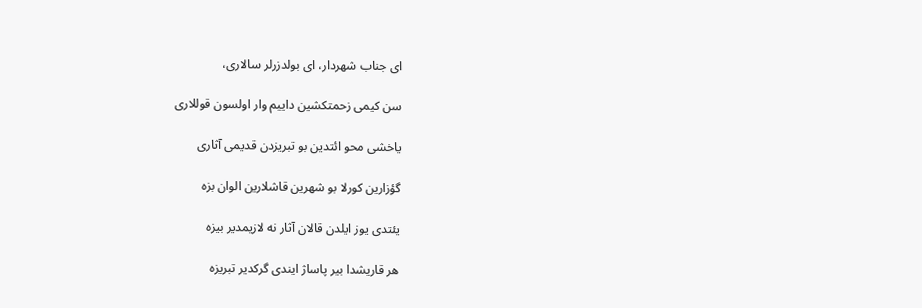ای جناب شهردار، ای بولدزرلر سالاری،

سن کیمی زحمتکشین داییم وار اولسون قوللاری

یاخشی محو ائتدین بو تبریزدن قدیمی آثاری

گؤزارین کورلا بو شهرین قاشلارین الوان بزه

یئتدی یوز ایلدن قالان آثار نه لازیمدیر بیزه

هر قاریشدا بیر پاساژ ایندی گرکدیر تبریزه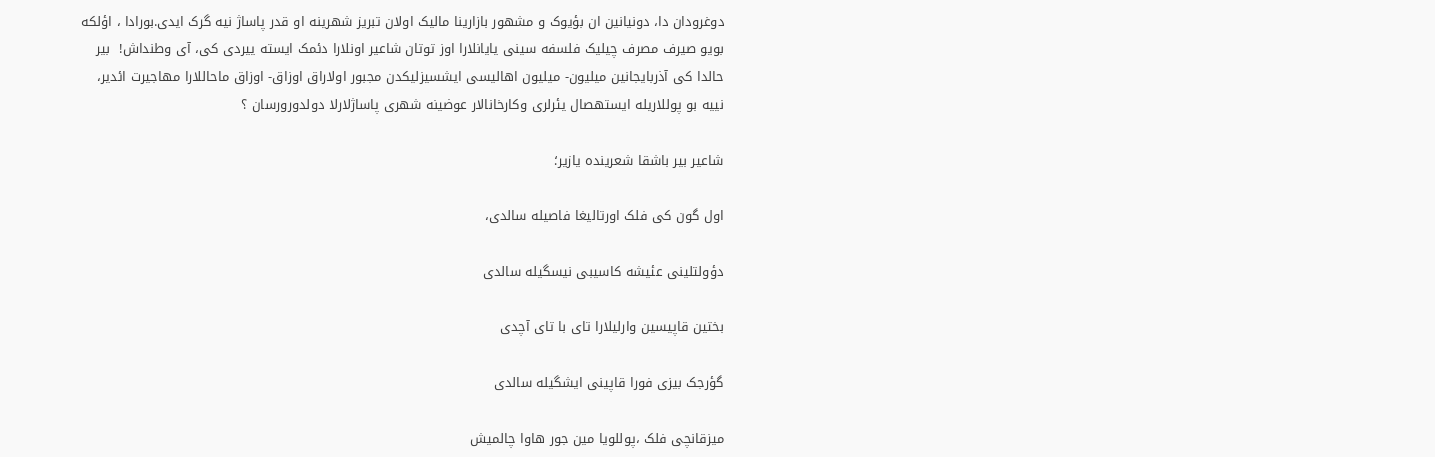دوغرودان دا، دونیانین ان بؤیوک و مشهور بازارینا مالیک اولان تبریز شهرینه او قدر پاساژ نیه گرک ایدی.بورادا ، اؤلکه بویو صیرف مصرف چیلیک فلسفه سینی یایانلارا اوز توتان شاعیر اونلارا دئمک ایسته ییردی کی، آی وطنداش!  بیر حالدا کی آذربایجانین میلیون- میلیون اهالیسی ایشسیزلیکدن مجبور اولاراق اوزاق- اوزاق ماحاللارا مهاجیرت ائدیر، نییه بو پوللاریله ایستهصال یئرلری وکارخانالار عوضینه شهری پاساژلارلا دولدورورسان ؟

شاعیر بیر باشقا شعرینده یازیر؛

اول گون کی فلک اورتالیغا فاصیله سالدی،

دؤولتلینی عئیشه کاسیبی نیسگیله سالدی

بختین قاپیسین وارلیلارا تای با تای آچدی

گؤرجک بیزی فورا قاپینی ایشگیله سالدی

میزقانچی فلک ،پوللویا مین جور هاوا چالمیش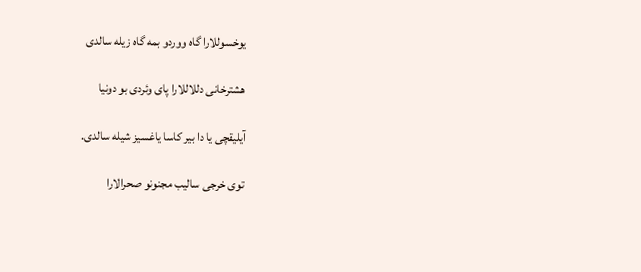یوخسوللارا گاه ووردو بمه گاه زیله سالدی

هشترخانی دللاللارا پای وئردی بو دونیا

آیلیقچی یا دا بیر کاسا یاغسیز شیله سالدی.

توی خرجی سالیب مجنونو صحرالارا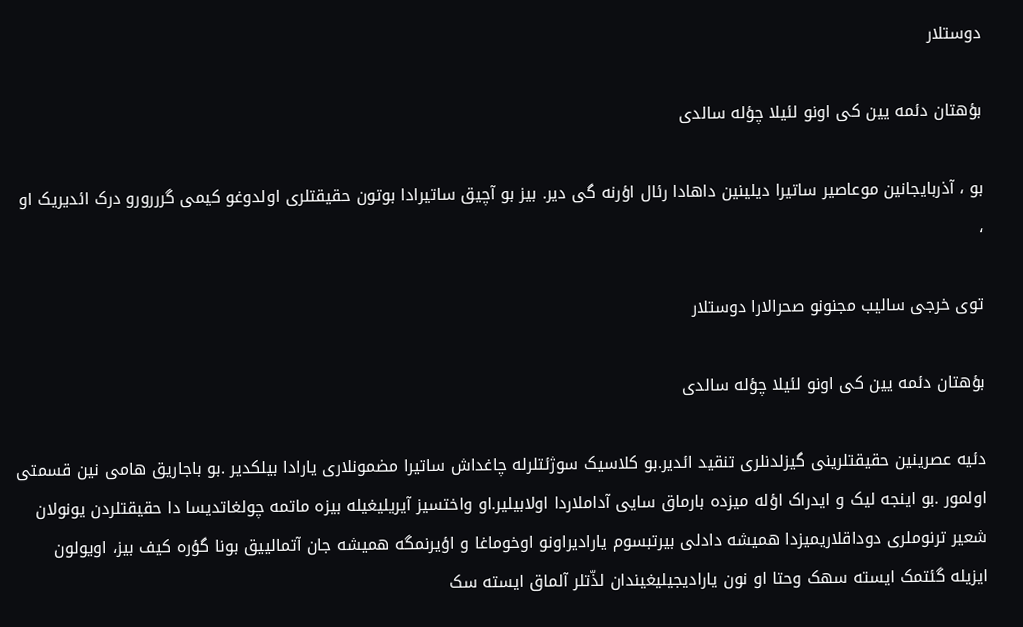دوستلار

بؤهتان دئمه یین کی اونو لئیلا چؤله سالدی

بو ، آذربایجانین موعاصیر ساتیرا دیلینین داهادا رئال اؤرنه گی دیر. بیز بو آچیق ساتیرادا بوتون حقیقتلری اولدوغو کیمی گرررورو درک ائدیریک او ،

توی خرجی سالیب مجنونو صحرالارا دوستلار

بؤهتان دئمه یین کی اونو لئیلا چؤله سالدی

دئیه عصرینین حقیقتلرینی گیزلدنلری تنقید ائدیر.بو کلاسیک سوژئتلرله چاغداش ساتیرا مضمونلاری یارادا بیلکدیر .بو باجاریق هامی نین قسمتی اولمور .بو اینجه لیک و ایدراک اؤله میزده بارماق سایی آداملاردا اولابیلیر.او واختسیز آیریلیغیله بیزه ماتمه چولغاتدیسا دا حقیقتلردن یونولان شعیر ترنوملری دوداقلاریمیزدا همیشه دادلی بیرتبسوم یارادیراونو اوخوماغا و اؤیرنمگه همیشه جان آتمالییق بونا گؤره کیف بیز، اویولون ایزیله گئتمک ایسته سهک وحتا او نون یارادیجیلیغیندان لذّتلر آلماق ایسته سک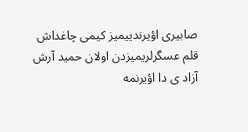صابیری اؤیرندییمیز کیمی چاغداش قلم عسگرلریمیزدن اولان حمید آرش آزاد ی دا اؤیرنمه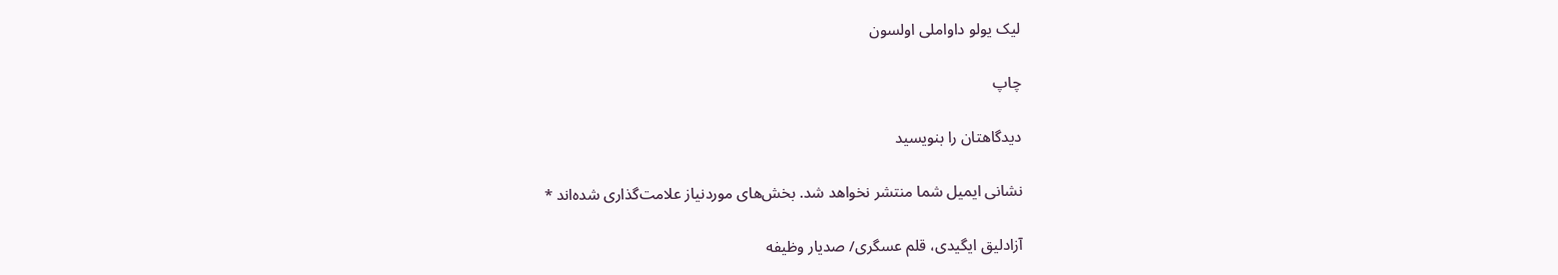لیک یولو داواملی اولسون

چاپ

دیدگاهتان را بنویسید

نشانی ایمیل شما منتشر نخواهد شد. بخش‌های موردنیاز علامت‌گذاری شده‌اند *

آزادلیق ایگیدی، قلم عسگری/ صدیار وظیفه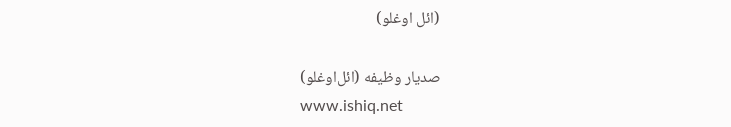(ائل اوغلو)

صدیار وظیفه (ائل‌اوغلو)
www.ishiq.net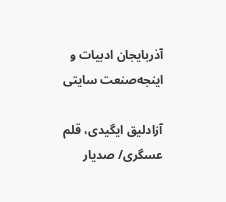آذربایجان ادبیات و اینجه‌صنعت سایتی

آزادلیق ایگیدی، قلم عسگری/ صدیار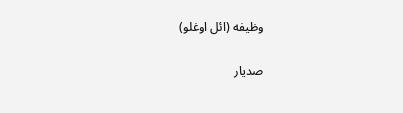وظیفه (ائل اوغلو)

صدیار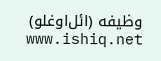وظیفه (ائل‌اوغلو)
www.ishiq.net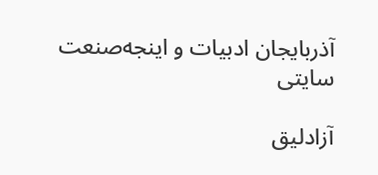آذربایجان ادبیات و اینجه‌صنعت سایتی

آزادلیق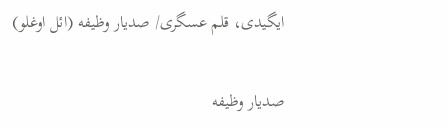ایگیدی، قلم عسگری/ صدیار وظیفه (ائل اوغلو)

صدیار وظیفه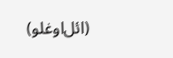(ائل‌اوغلو)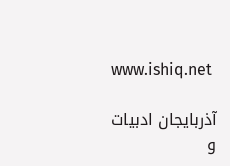www.ishiq.net

آذربایجان ادبیات و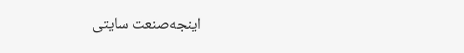اینجه‌صنعت سایتی